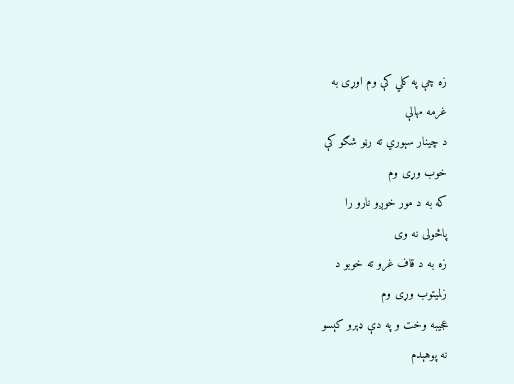زه چې په کلي کې وم اوړی به
غرمه مهالې
د چينار سېوري ته رڼو شګو کې
خوب وړی وم
که به د مور خوږو نارو را
پاڅولی نه وی
زه به د قاف غرو ته خوبو د
زلميتوب وړی وم
عجيبه وخت و په دې ډېرو کېسو
نه پوهېدم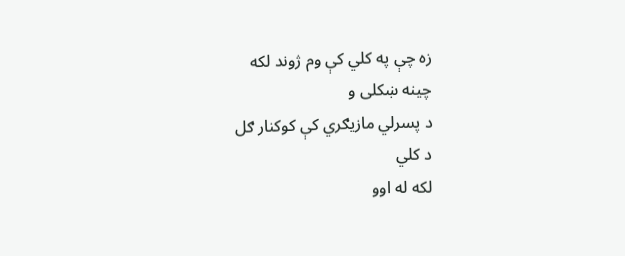زه چې په کلي کې وم ژوند لکه
چينه ښکلی و
د پسرلي مازيګري کې کوکنار ګل
د کلي
لکه له اوو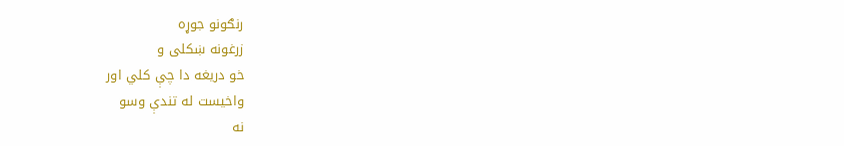رنګونو جوړه
زرغونه ښکلی و
خو دريغه دا چې کلي اور
واخيست له تندې وسو
نه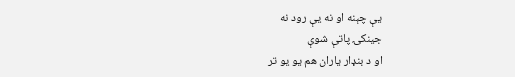يې چېنه او نه يې رود نه
جينکۍ پاتې شوې
او د بنډار ياران هم يو يو تر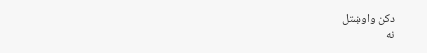دکن واوښتل
نه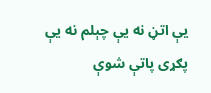يې اتڼ نه يې چېلم نه يې
پګړی پاتې شوې